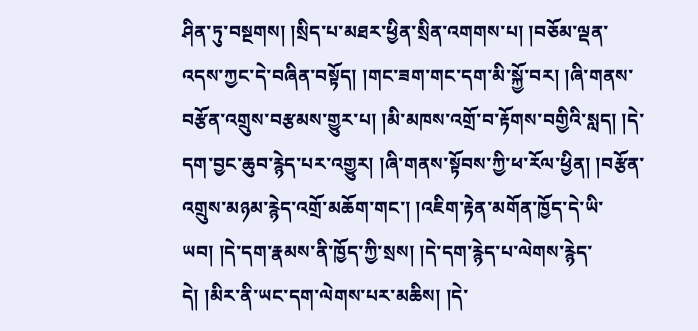ཤིན་ཏུ་བསྔགས། །སྲིད་པ་མཐར་ཕྱིན་སྲིན་འགགས་པ། །བཅོམ་ལྡན་འདས་ཀྱང་དེ་བཞིན་བསྟོད། །གང་ཟག་གང་དག་མི་སྐྱོ་བར། །ཞི་གནས་བརྩོན་འགྲུས་བརྩམས་གྱུར་པ། །མི་མཁས་འགྲོ་བ་རྟོགས་བགྱིའི་སླད། །དེ་དག་བྱང་ཆུབ་རྙེད་པར་འགྱུར། །ཞི་གནས་སྟོབས་ཀྱི་ཕ་རོལ་ཕྱིན། །བརྩོན་འགྲུས་མཉམ་རྙེད་འགྲོ་མཆོག་གང་། །འཇིག་རྟེན་མགོན་ཁྱོད་དེ་ཡི་ཡབ། །དེ་དག་རྣམས་ནི་ཁྱོད་ཀྱི་སྲས། །དེ་དག་རྙེད་པ་ལེགས་རྙེད་དེ། །མིར་ནི་ཡང་དག་ལེགས་པར་མཆིས། །དེ་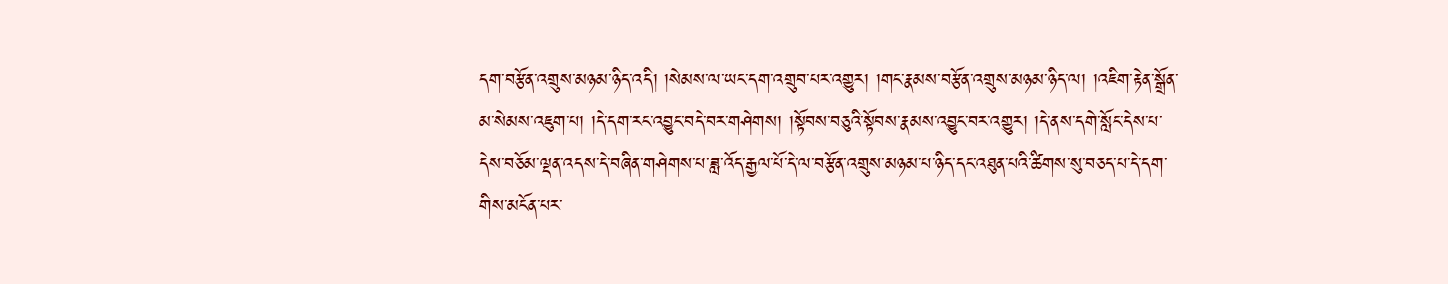དག་བརྩོན་འགྲུས་མཉམ་ཉིད་འདི། །སེམས་ལ་ཡང་དག་འགྲུབ་པར་འགྱུར། །གང་རྣམས་བརྩོན་འགྲུས་མཉམ་ཉིད་ལ། །འཇིག་རྟེན་སྒྲོན་མ་སེམས་འཇུག་པ། །དེ་དག་རང་འབྱུང་བདེ་བར་གཤེགས། །སྟོབས་བཅུའི་སྟོབས་རྣམས་འབྱུང་བར་འགྱུར། །དེ་ནས་དགེ་སློང་དེས་པ་དེས་བཅོམ་ལྡན་འདས་དེ་བཞིན་གཤེགས་པ་ཟླ་འོད་རྒྱལ་པོ་དེ་ལ་བརྩོན་འགྲུས་མཉམ་པ་ཉིད་དང་འཐུན་པའི་ཚིགས་སུ་བཅད་པ་དེ་དག་གིས་མངོན་པར་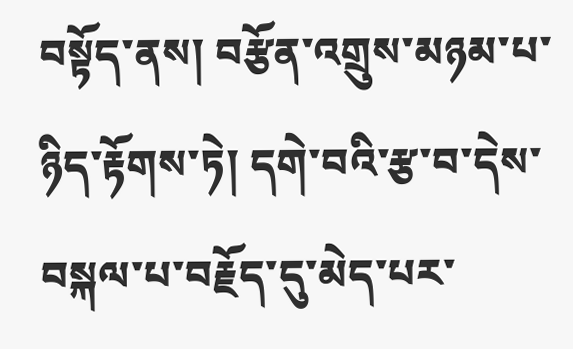བསྟོད་ནས། བརྩོན་འགྲུས་མཉམ་པ་ཉིད་རྟོགས་ཏེ། དགེ་བའི་རྩ་བ་དེས་བསྐལ་པ་བརྗོད་དུ་མེད་པར་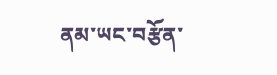ནམ་ཡང་བརྩོན་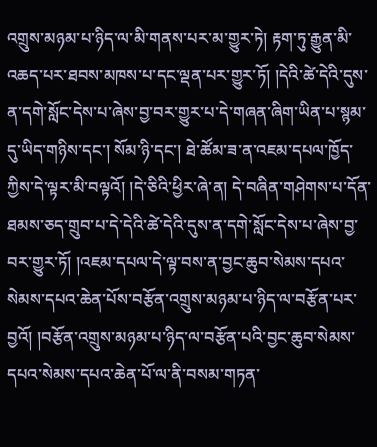འགྲུས་མཉམ་པ་ཉིད་ལ་མི་གནས་པར་མ་གྱུར་ཏེ། རྟག་ཏུ་རྒྱུན་མི་འཆད་པར་ཐབས་མཁས་པ་དང་ལྡན་པར་གྱུར་ཏོ། །དེའི་ཚེ་དེའི་དུས་ན་དགེ་སློང་དེས་པ་ཞེས་བྱ་བར་གྱུར་པ་དེ་གཞན་ཞིག་ཡིན་པ་སྙམ་དུ་ཡིད་གཉིས་དང་། སོམ་ཉི་དང་། ཐེ་ཚོམ་ཟ་ན་འཇམ་དཔལ་ཁྱོད་ཀྱིས་དེ་ལྟར་མི་བལྟའོ། །དེ་ཅིའི་ཕྱིར་ཞེ་ན། དེ་བཞིན་གཤེགས་པ་དོན་ཐམས་ཅད་གྲུབ་པ་དེ་དེའི་ཚེ་དེའི་དུས་ན་དགེ་སློང་དེས་པ་ཞེས་བྱ་བར་གྱུར་ཏོ། །འཇམ་དཔལ་དེ་ལྟ་བས་ན་བྱང་ཆུབ་སེམས་དཔའ་སེམས་དཔའ་ཆེན་པོས་བརྩོན་འགྲུས་མཉམ་པ་ཉིད་ལ་བརྩོན་པར་བྱའོ། །བརྩོན་འགྲུས་མཉམ་པ་ཉིད་ལ་བརྩོན་པའི་བྱང་ཆུབ་སེམས་དཔའ་སེམས་དཔའ་ཆེན་པོ་ལ་ནི་བསམ་གཏན་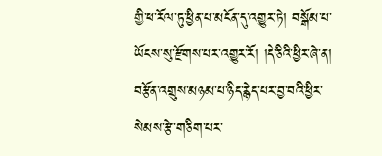གྱི་ཕ་རོལ་ཏུ་ཕྱིན་པ་མངོན་དུ་འགྱུར་ཏེ། བསྒོམ་པ་ཡོངས་སུ་རྫོགས་པར་འགྱུར་རོ། །དེ་ཅིའི་ཕྱིར་ཞེ་ན། བརྩོན་འགྲུས་མཉམ་པ་ཉིད་རྙེད་པར་བྱ་བའི་ཕྱིར་སེམས་རྩེ་གཅིག་པར་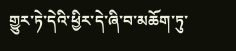གྱུར་ཏེ་དེའི་ཕྱིར་དེ་ཞི་བ་མཆོག་ཏུ་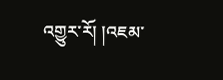འགྱུར་རོ། །འཇམ་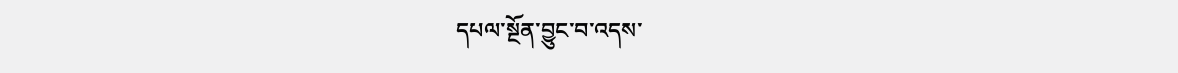དཔལ་སྔོན་བྱུང་བ་འདས་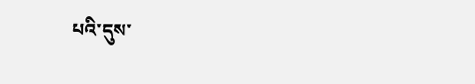པའི་དུས་